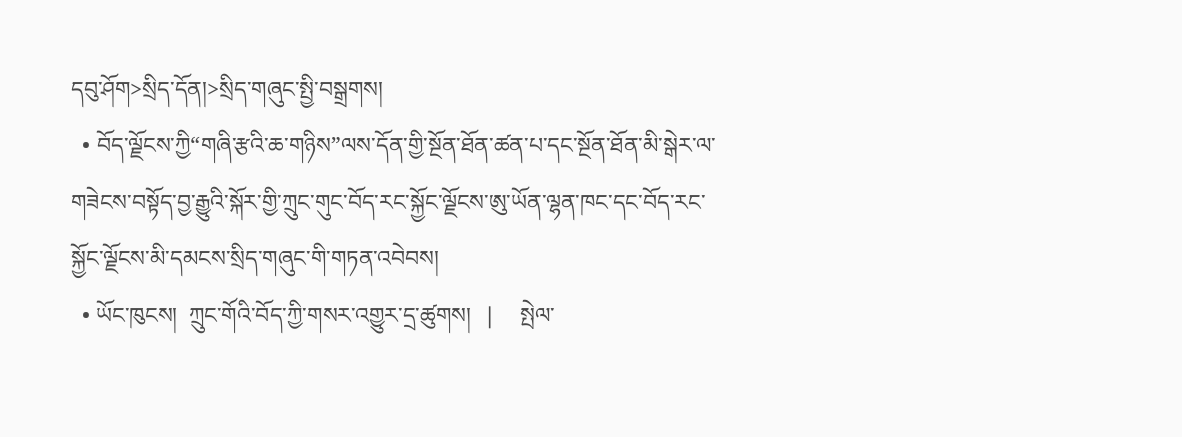དབུ་ཤོག>སྲིད་དོན།>སྲིད་གཞུང་སྤྱི་བསྒྲགས།
  • བོད་ལྗོངས་ཀྱི“གཞི་རྩའི་ཆ་གཉིས”ལས་དོན་གྱི་སྔོན་ཐོན་ཚན་པ་དང་སྔོན་ཐོན་མི་སྒེར་ལ་གཟེངས་བསྟོད་བྱ་རྒྱུའི་སྐོར་གྱི་ཀྲུང་གུང་བོད་རང་སྐྱོང་ལྗོངས་ཨུ་ཡོན་ལྷན་ཁང་དང་བོད་རང་སྐྱོང་ལྗོངས་མི་དམངས་སྲིད་གཞུང་གི་གཏན་འབེབས།
  • ཡོང་ཁུངས།  ཀྲུང་གོའི་བོད་ཀྱི་གསར་འགྱུར་དྲ་ཚུགས།   |     སྤེལ་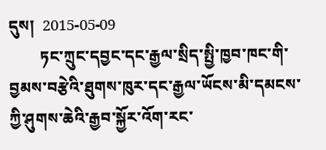དུས།  2015-05-09
        ཏང་ཀྲུང་དབྱང་དང་རྒྱལ་སྲིད་སྤྱི་ཁྱབ་ཁང་གི་བྱམས་བརྩེའི་ཐུགས་ཁུར་དང་རྒྱལ་ཡོངས་མི་དམངས་ཀྱི་ཤུགས་ཆེའི་རྒྱབ་སྐྱོར་འོག་རང་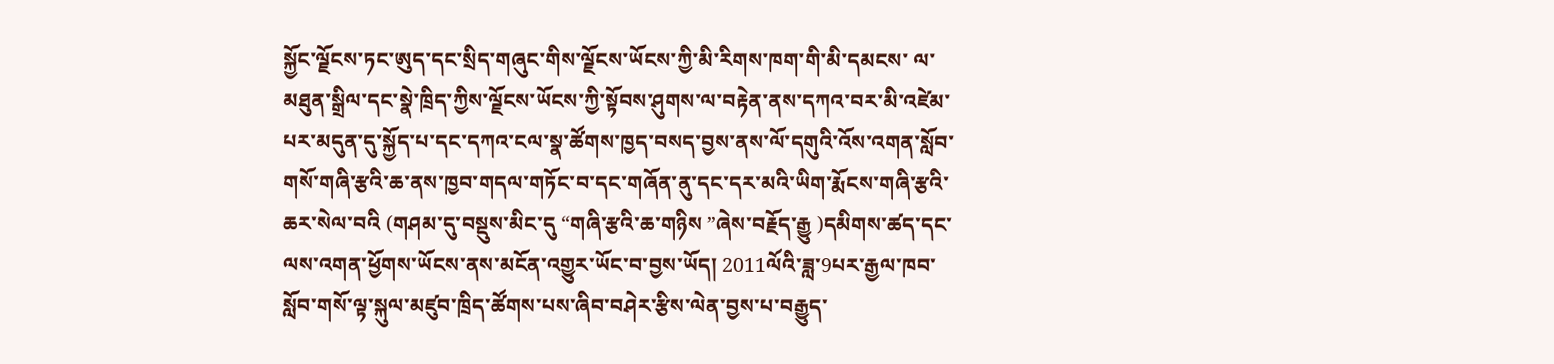སྐྱོང་ལྗོངས་ཏང་ཨུད་དང་སྲིད་གཞུང་གིས་ལྗོངས་ཡོངས་ཀྱི་མི་རིགས་ཁག་གི་མི་དམངས་ ལ་མཐུན་སྒྲིལ་དང་སྣེ་ཁྲིད་ཀྱིས་ལྗོངས་ཡོངས་ཀྱི་སྟོབས་ཤུགས་ལ་བརྟེན་ནས་དཀའ་བར་མི་འཛེམ་པར་མདུན་དུ་སྐྱོད་པ་དང་དཀའ་ངལ་སྣ་ཚོགས་ཁྱད་བསད་བྱས་ནས་ལོ་དགུའི་འོས་འགན་སློབ་གསོ་གཞི་རྩའི་ཆ་ནས་ཁྱབ་གདལ་གཏོང་བ་དང་གཞོན་ནུ་དང་དར་མའི་ཡིག་རྨོངས་གཞི་རྩའི་ཆར་སེལ་བའི (གཤམ་དུ་བསྡུས་མིང་དུ “གཞི་རྩའི་ཆ་གཉིས ”ཞེས་བརྗོད་རྒྱུ )དམིགས་ཚད་དང་ལས་འགན་ཕྱོགས་ཡོངས་ནས་མངོན་འགྱུར་ཡོང་བ་བྱས་ཡོད། 2011ལོའི་ཟླ་9པར་རྒྱལ་ཁབ་སློབ་གསོ་ལྟ་སྐུལ་མཛུབ་ཁྲིད་ཚོགས་པས་ཞིབ་བཤེར་རྩིས་ལེན་བྱས་པ་བརྒྱུད་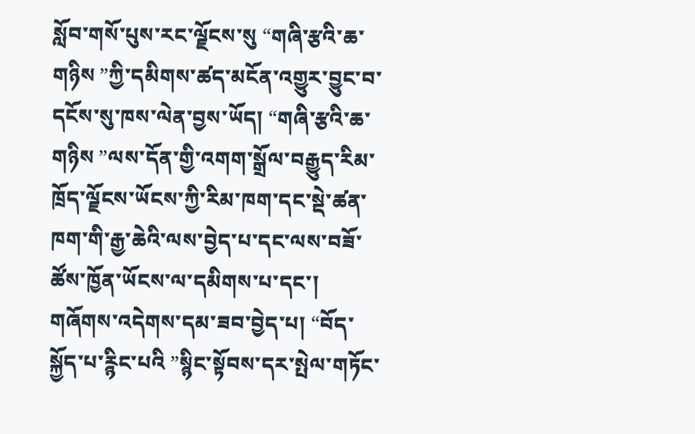སློབ་གསོ་པུས་རང་ལྗོངས་སུ “གཞི་རྩའི་ཆ་གཉིས ”ཀྱི་དམིགས་ཚད་མངོན་འགྱུར་བྱུང་བ་དངོས་སུ་ཁས་ལེན་བྱས་ཡོད། “གཞི་རྩའི་ཆ་གཉིས ”ལས་དོན་གྱི་འགག་སྒྲོལ་བརྒྱུད་རིམ་ཁྲོད་ལྗོངས་ཡོངས་ཀྱི་རིམ་ཁག་དང་སྡེ་ཚན་ཁག་གི་རྒྱ་ཆེའི་ལས་བྱེད་པ་དང་ལས་བཟོ་ཚོས་ཁྱོན་ཡོངས་ལ་དམིགས་པ་དང་། གཞོགས་འདེགས་དམ་ཟབ་བྱེད་པ། “བོད་སྐྱོད་པ་ཪྙིང་པའི ”སྙིང་སྟོབས་དར་སྤེལ་གཏོང་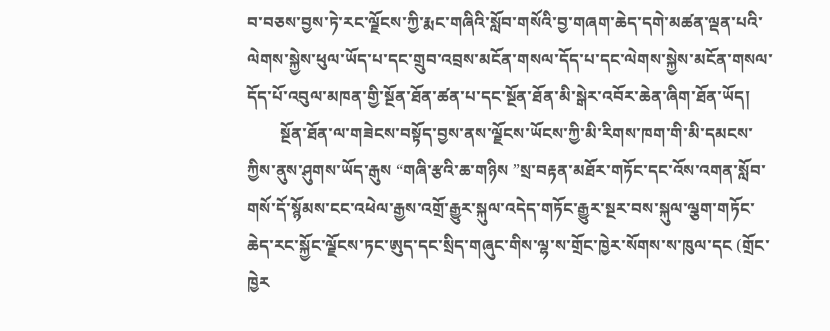བ་བཅས་བྱས་ཏེ་རང་ལྗོངས་ཀྱི་རྨང་གཞིའི་སློབ་གསོའི་བྱ་གཞག་ཆེད་དགེ་མཚན་ལྡན་པའི་ལེགས་སྐྱེས་ཕུལ་ཡོད་པ་དང་གྲུབ་འབྲས་མངོན་གསལ་དོད་པ་དང་ལེགས་སྐྱེས་མངོན་གསལ་དོད་པོ་འབུལ་མཁན་གྱི་སྔོན་ཐོན་ཚན་པ་དང་སྔོན་ཐོན་མི་སྒེར་འབོར་ཆེན་ཞིག་ཐོན་ཡོད།
        སྔོན་ཐོན་ལ་གཟེངས་བསྟོད་བྱས་ནས་ལྗོངས་ཡོངས་ཀྱི་མི་རིགས་ཁག་གི་མི་དམངས་ཀྱིས་ནུས་ཤུགས་ཡོད་རྒུས “གཞི་རྩའི་ཆ་གཉིས ”སྲ་བརྟན་མཐོར་གཏོང་དང་འོས་འགན་སློབ་གསོ་དོ་སྙོམས་ངང་འཕེལ་རྒྱས་འགྲོ་རྒྱུར་སྐུལ་འདེད་གཏོང་རྒྱུར་སྔར་བས་སྐུལ་ལྕག་གཏོང་ཆེད་རང་སྐྱོང་ལྗོངས་ཏང་ཨུད་དང་སྲིད་གཞུང་གིས་ལྷ་ས་གྲོང་ཁྱེར་སོགས་ས་ཁུལ་དང (གྲོང་ཁྱེར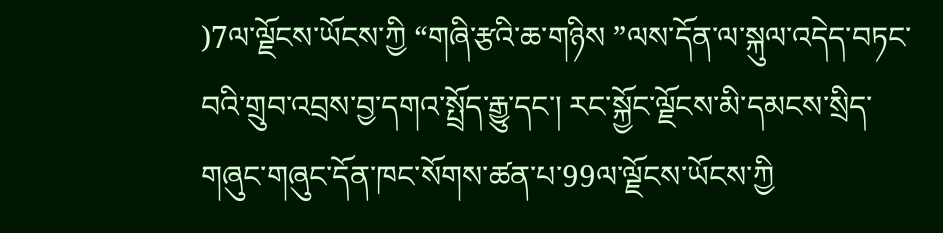)7ལ་ལྗོངས་ཡོངས་ཀྱི “གཞི་རྩའི་ཆ་གཉིས ”ལས་དོན་ལ་སྐུལ་འདེད་བཏང་བའི་གྲུབ་འབྲས་བྱ་དགའ་སྤྲོད་རྒྱུ་དང་། རང་སྐྱོང་ལྗོངས་མི་དམངས་སྲིད་གཞུང་གཞུང་དོན་ཁང་སོགས་ཚན་པ་99ལ་ལྗོངས་ཡོངས་ཀྱི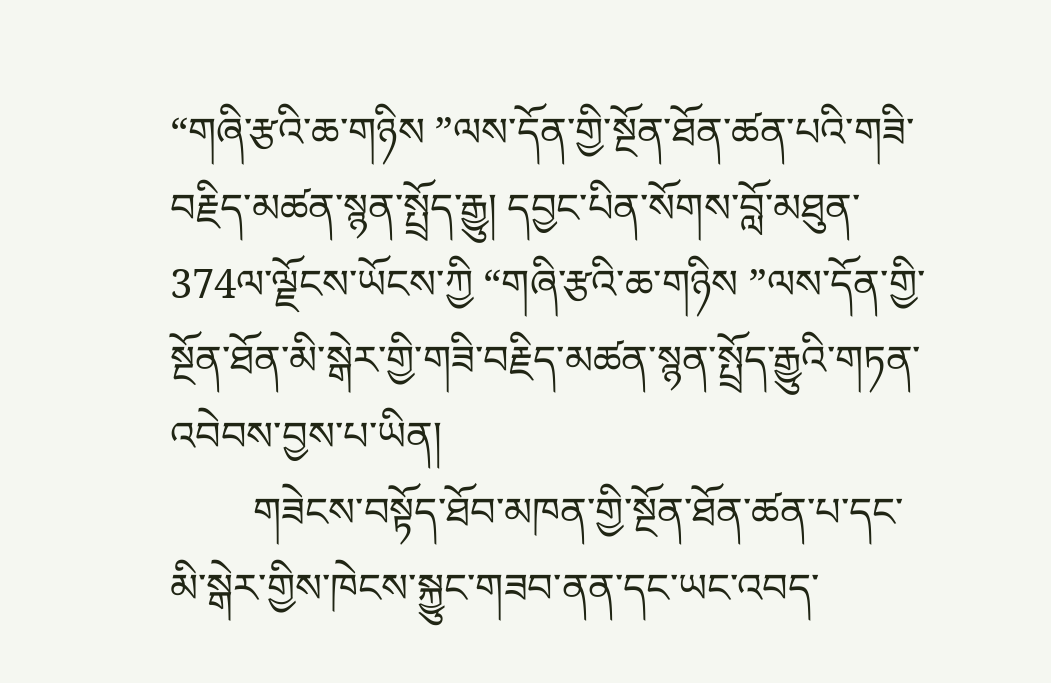“གཞི་རྩའི་ཆ་གཉིས ”ལས་དོན་གྱི་སྔོན་ཐོན་ཚན་པའི་གཟི་བརྗིད་མཚན་སྙན་སྤྲོད་རྒྱུ། དབྱང་པིན་སོགས་བློ་མཐུན་374ལ་ལྗོངས་ཡོངས་ཀྱི “གཞི་རྩའི་ཆ་གཉིས ”ལས་དོན་གྱི་སྔོན་ཐོན་མི་སྒེར་གྱི་གཟི་བརྗིད་མཚན་སྙན་སྤྲོད་རྒྱུའི་གཏན་འབེབས་བྱས་པ་ཡིན།
        གཟེངས་བསྟོད་ཐོབ་མཁན་གྱི་སྔོན་ཐོན་ཚན་པ་དང་མི་སྒེར་གྱིས་ཁེངས་སྐྱུང་གཟབ་ནན་དང་ཡང་འབད་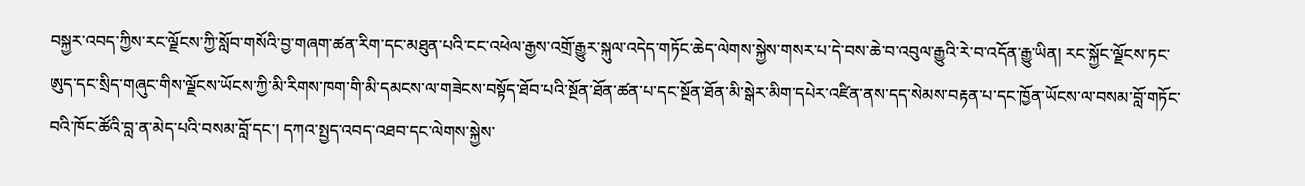བསྐྱར་འབད་ཀྱིས་རང་ལྗོངས་ཀྱི་སློབ་གསོའི་བྱ་གཞག་ཚན་རིག་དང་མཐུན་པའི་ངང་འཕེལ་རྒྱས་འགྲོ་རྒྱུར་སྐུལ་འདེད་གཏོང་ཆེད་ལེགས་སྐྱེས་གསར་པ་དེ་བས་ཆེ་བ་འབུལ་རྒྱུའི་རེ་བ་འདོན་རྒྱུ་ཡིན། རང་སྐྱོང་ལྗོངས་ཏང་ཨུད་དང་སྲིད་གཞུང་གིས་ལྗོངས་ཡོངས་ཀྱི་མི་རིགས་ཁག་གི་མི་དམངས་ལ་གཟེངས་བསྟོད་ཐོབ་པའི་སྔོན་ཐོན་ཚན་པ་དང་སྔོན་ཐོན་མི་སྒེར་མིག་དཔེར་འཛིན་ནས་དད་སེམས་བརྟན་པ་དང་ཁྱོན་ཡོངས་ལ་བསམ་བློ་གཏོང་བའི་ཁོང་ཚོའི་བླ་ན་མེད་པའི་བསམ་བློ་དང་། དཀའ་སྤྱད་འབད་འཐབ་དང་ལེགས་སྐྱེས་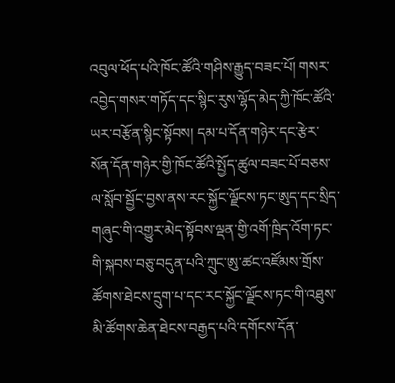འབུལ་ཕོད་པའི་ཁོང་ཚོའི་གཤིས་རྒྱུད་བཟང་པོ། གསར་འབྱེད་གསར་གཏོད་དང་སྙིང་རུས་ལྷོད་མེད་ཀྱི་ཁོང་ཚོའི་ཡར་བརྩོན་སྙིང་སྟོབས། དམ་པ་དོན་གཉེར་དང་རྩེར་སོན་དོན་གཉེར་གྱི་ཁོང་ཚོའི་སྤྱོད་ཚུལ་བཟང་པོ་བཅས་ལ་སློབ་སྦྱོང་བྱས་ནས་རང་སྐྱོང་ལྗོངས་ཏང་ཨུད་དང་སྲིད་གཞུང་གི་འགྱུར་མེད་སྟོབས་ལྡན་གྱི་འགོ་ཁྲིད་འོག་ཏང་གི་སྐབས་བཅུ་བདུན་པའི་ཀྲུང་ཨུ་ཚང་འཛོམས་གྲོས་ཚོགས་ཐེངས་དྲུག་པ་དང་རང་སྐྱོང་ལྗོངས་ཏང་གི་འཐུས་མི་ཚོགས་ཆེན་ཐེངས་བརྒྱད་པའི་དགོངས་དོན་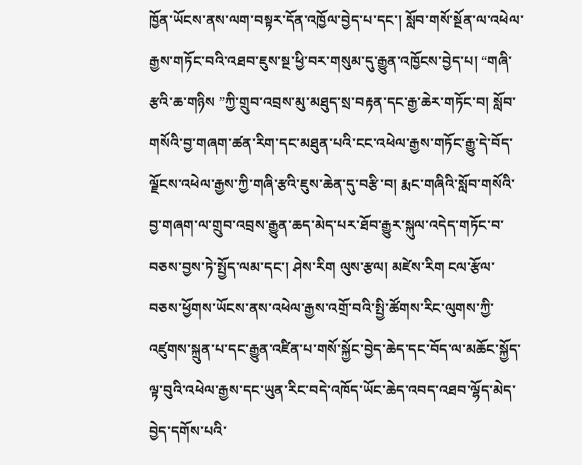ཁྱོན་ཡོངས་ནས་ལག་བསྟར་དོན་འཁྱོལ་བྱེད་པ་དང་། སློབ་གསོ་སྔོན་ལ་འཕེལ་རྒྱས་གཏོང་བའི་འཐབ་ཇུས་སྔ་ཕྱི་བར་གསུམ་དུ་རྒྱུན་འཁྱོངས་བྱེད་པ། “གཞི་རྩའི་ཆ་གཉིས ”ཀྱི་གྲུབ་འབྲས་མུ་མཐུད་སྲ་བརྟན་དང་རྒྱ་ཆེར་གཏོང་བ། སློབ་གསོའི་བྱ་གཞག་ཚན་རིག་དང་མཐུན་པའི་ངང་འཕེལ་རྒྱས་གཏོང་རྒྱུ་དེ་བོད་ལྗོངས་འཕེལ་རྒྱས་ཀྱི་གཞི་རྩའི་ཇུས་ཆེན་དུ་བརྩི་བ། རྨང་གཞིའི་སློབ་གསོའི་བྱ་གཞག་ལ་གྲུབ་འབྲས་རྒྱུན་ཆད་མེད་པར་ཐོབ་རྒྱུར་སྐུལ་འདེད་གཏོང་བ་བཅས་བྱས་ཏེ་སྤྱོད་ལམ་དང་། ཤེས་རིག ལུས་རྩལ། མཛེས་རིག ངལ་རྩོལ་བཅས་ཕྱོགས་ཡོངས་ནས་འཕེལ་རྒྱས་འགྲོ་བའི་སྤྱི་ཚོགས་རིང་ལུགས་ཀྱི་འཛུགས་སྐྲུན་པ་དང་རྒྱུན་འཛིན་པ་གསོ་སྐྱོང་བྱེད་ཆེད་དང་བོད་ལ་མཆོང་སྐྱོད་ལྟ་བུའི་འཕེལ་རྒྱས་དང་ཡུན་རིང་བདེ་འཁོད་ཡོང་ཆེད་འབད་འཐབ་ལྷོད་མེད་བྱེད་དགོས་པའི་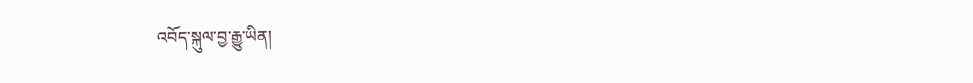འབོད་སྐུལ་བྱ་རྒྱུ་ཡིན།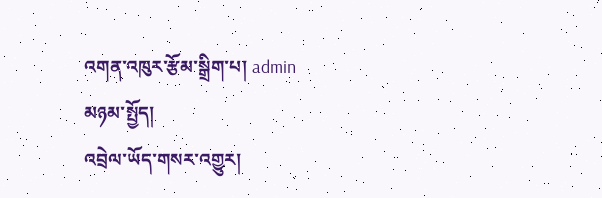འགན་འཁུར་རྩོམ་སྒྲིག་པ། admin
མཉམ་སྤྱོད།
འབྲེལ་ཡོད་གསར་འགྱུར།